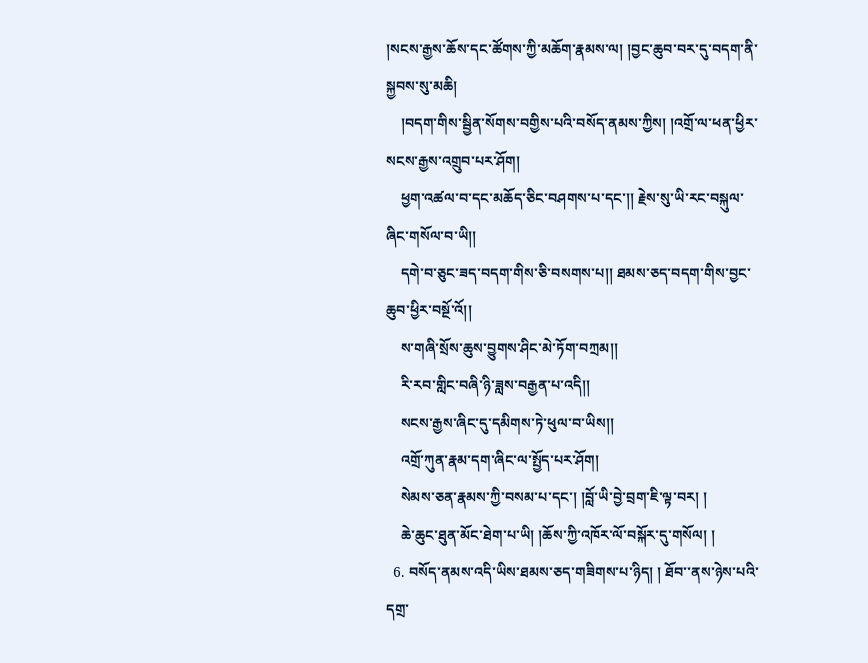།སངས་རྒྱས་ཆོས་དང་ཚོགས་ཀྱི་མཆོག་རྣམས་ལ། །བྱང་ཆུབ་བར་དུ་བདག་ནི་སྐྱབས་སུ་མཆི།
    །བདག་གིས་སྦྱིན་སོགས་བགྱིས་པའི་བསོད་ནམས་ཀྱིས། །འགྲོ་ལ་ཕན་ཕྱིར་སངས་རྒྱས་འགྲུབ་པར་ཤོག།
    ཕྱག་འཚལ་བ་དང་མཆོད་ཅིང་བཤགས་པ་དང་།། རྗེས་སུ་ཡི་རང་བསྐུལ་ཞིང་གསོལ་བ་ཡི།།
    དགེ་བ་ཅུང་ཟད་བདག་གིས་ཅི་བསགས་པ།། ཐམས་ཅད་བདག་གིས་བྱང་ཆུབ་ཕྱིར་བསྔོ་འོ།།
    ས་གཞི་སྲོས་ཆུས་བྱུགས་ཤིང་མེ་ཏོག་བཀྲམ།།
    རི་རབ་གླིང་བཞི་ཉི་ཟླས་བརྒྱན་པ་འདི།།
    སངས་རྒྱས་ཞིང་དུ་དམིགས་ཏེ་ཕུལ་བ་ཡིས།།
    འགྲོ་ཀུན་རྣམ་དག་ཞིང་ལ་སྤྱོད་པར་ཤོག།
    སེམས་ཅན་རྣམས་ཀྱི་བསམ་པ་དང་། །བློ་ཡི་བྱེ་བྲག་ཇི་ལྟ་བར། །
    ཆེ་ཆུང་ཐུན་མོང་ཐེག་པ་ཡི། །ཆོས་ཀྱི་འཁོར་ལོ་བསྐོར་དུ་གསོལ། །
  6. བསོད་ནམས་འདི་ཡིས་ཐམས་ཅད་གཟིགས་པ་ཉིད། ། ཐོབ་་ནས་ཉེས་པའི་དགྲ་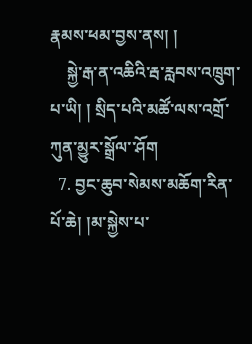རྣམས་ཕམ་བྱས་ནས། །
    སྐྱེ་རྒ་ན་འཆིའི་རྦ་རླབས་འཁྲུག་པ་ཡི། ། སྲིད་པའི་མཚོ་ལས་འགྲོ་ཀུན་མྱུར་སྒྲོལ་་ཤོག
  7. བྱང་ཆུབ་སེམས་མཆོག་རིན་པོ་ཆེ། །མ་སྐྱེས་པ་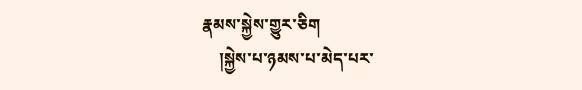རྣམས་སྐྱེས་གྱུར་ཅིག
    །སྐྱེས་པ་ཉམས་པ་མེད་པར་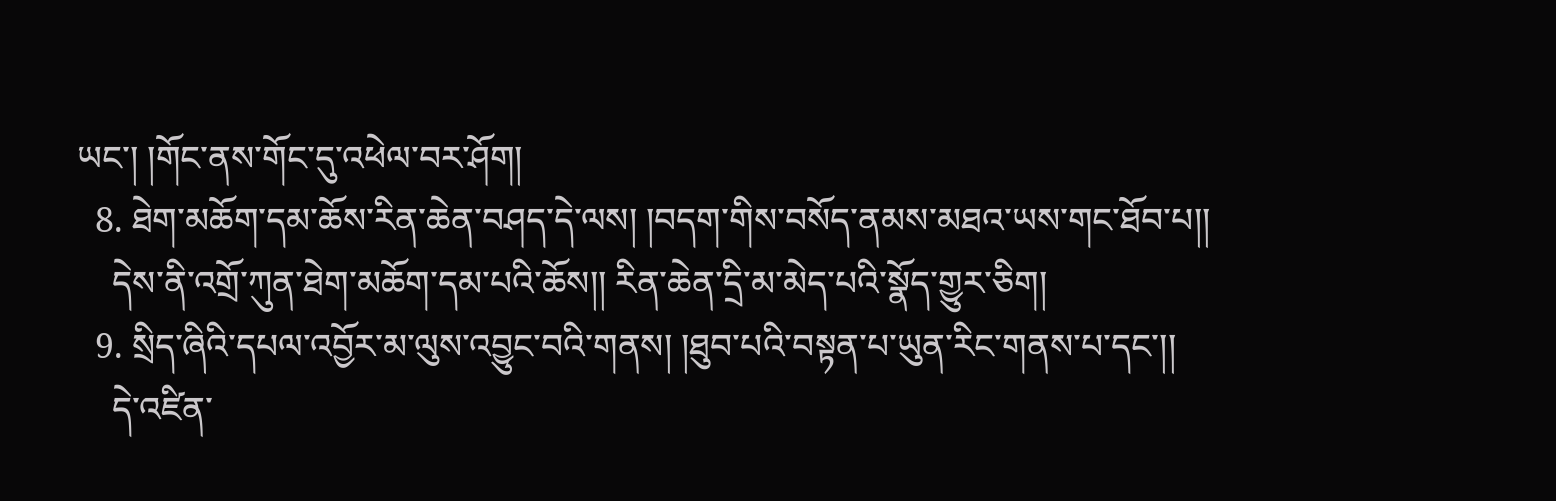ཡང་། །གོང་ནས་གོང་དུ་འཕེལ་བར་ཤོག།
  8. ཐེག་མཆོག་དམ་ཆོས་རིན་ཆེན་བཤད་དེ་ལས། །བདག་གིས་བསོད་ནམས་མཐའ་ཡས་གང་ཐོབ་པ།།
    དེས་ནི་འགྲོ་ཀུན་ཐེག་མཆོག་དམ་པའི་ཆོས།། རིན་ཆེན་དྲི་མ་མེད་པའི་སྣོད་གྱུར་ཅིག།
  9. སྲིད་ཞིའི་དཔལ་འབྱོར་མ་ལུས་འབྱུང་བའི་གནས། །ཐུབ་པའི་བསྟན་པ་ཡུན་རིང་གནས་པ་དང་།།
    དེ་འཛིན་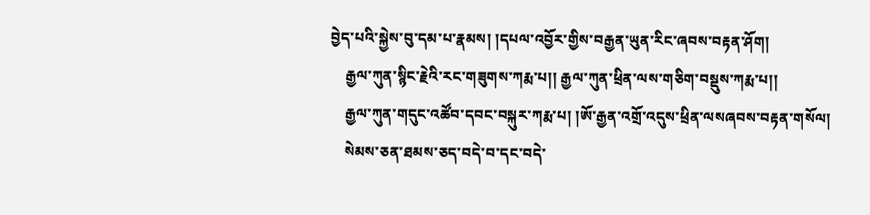བྱེད་པའི་སྐྱེས་བུ་དམ་པ་རྣམས། །དཔལ་འབྱོར་གྱིས་བརྒྱན་ཡུན་རིང་ཞབས་བརྟན་ཤོག།
    རྒྱལ་ཀུན་སྙིང་རྗེའི་རང་གཟུགས་ཀརྨ་པ།། རྒྱལ་ཀུན་ཕྲིན་ལས་གཅིག་བསྡུས་ཀརྨ་པ།།
    རྒྱལ་ཀུན་གདུང་འཚོབ་དབང་བསྐུར་ཀརྨ་པ། །ཨོ་རྒྱན་འགྲོ་འདུས་ཕྲིན་ལསཞབས་བརྟན་གསོལ།
    སེམས་ཅན་ཐམས་ཅད་བདེ་བ་དང་བདེ་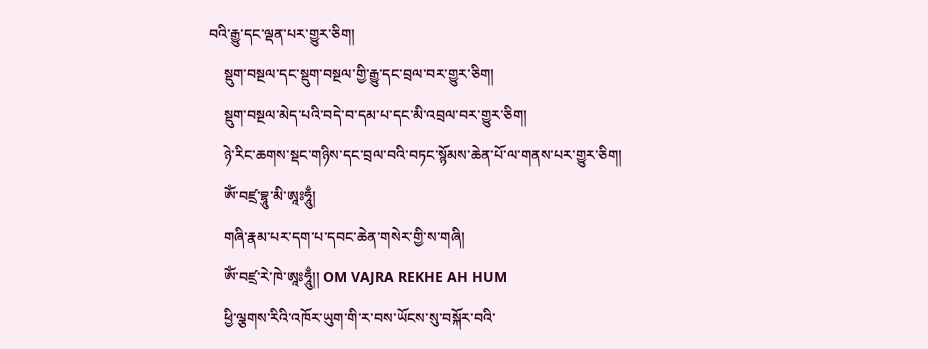བའི་རྒྱུ་དང་ལྡན་པར་གྱུར་ཅིག།
    སྡུག་བསྔལ་དང་སྡུག་བསྔལ་གྱི་རྒྱུ་དང་བྲལ་བར་གྱུར་ཅིག།
    སྡུག་བསྔལ་མེད་པའི་བདེ་བ་དམ་པ་དང་མི་འབྲལ་བར་གྱུར་ཅིག།
    ཉེ་རིང་ཆགས་སྡང་གཉིས་དང་བྲལ་བའི་བཏང་སྙོམས་ཆེན་པོ་ལ་གནས་པར་གྱུར་ཅིག།
    ༀ་བཛྲ་བྷཱུ་མི་ཨཱཿཧཱུྃ།
    གཞི་རྣམ་པར་དག་པ་དབང་ཆེན་གསེར་གྱི་ས་གཞི།
    ༀ་བཛྲ་རེ་ཁེ་ཨཱཿཧཱུྃ།། OM VAJRA REKHE AH HUM
    ཕྱི་ལྕགས་རིའི་འཁོར་ཡུག་གི་ར་བས་ཡོངས་སུ་བསྐོར་བའི་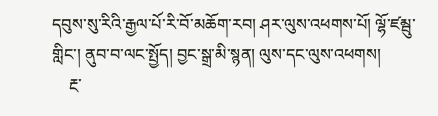དབུས་སུ་རིའི་རྒྱལ་པོ་རི་བོ་མཆོག་རབ། ཤར་ལུས་འཕགས་པོ། ལྷོ་ཛམྦུ་གླིང་། ནུབ་བ་ལང་སྤྱོད། བྱང་སྒྲ་མི་སྙན། ལུས་དང་ལུས་འཕགས།
    རྔ་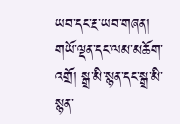ཡབ་དང་རྔ་ཡབ་གཞན། གཡོ་ལྡན་དང་ལམ་མཆོག་འགྲོ། སྒྲ་མི་སྙན་དང་སྒྲ་མི་སྙན་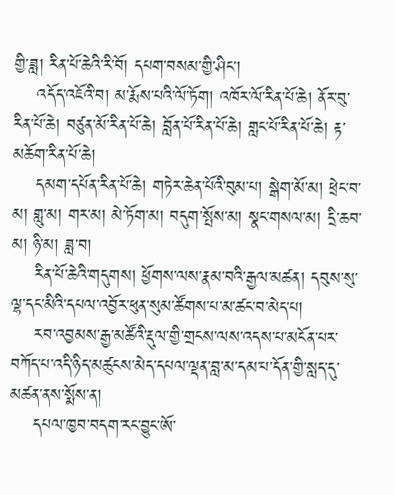གྱི་ཟླ། རིན་པོ་ཆེའི་རི་བོ། དཔག་བསམ་གྱི་ཤིང་།
    འདོད་འཇོའི་བ། མ་རྨོས་པའི་ལོ་ཏོག། འཁོར་ལོ་རིན་པོ་ཆེ། ནོར་བུ་རིན་པོ་ཆེ། བཙུན་མོ་རིན་པོ་ཆེ། བློན་པོ་རིན་པོ་ཆེ། གླང་པོ་རིན་པོ་ཆེ། རྟ་མཆོག་རིན་པོ་ཆེ།
    དམག་དཔོན་རིན་པོ་ཆེ། གཏེར་ཆེན་པོའི་བུམ་པ། སྒེག་མོ་མ། ཕྲེང་བ་མ། གླུ་མ། གར་མ། མེ་ཏོག་མ། བདུག་སྤོས་མ། སྣང་གསལ་མ། དྲི་ཆབ་མ། ཉི་མ། ཟླ་བ།
    རིན་པོ་ཆེའི་གདུགས། ཕྱོགས་ལས་རྣམ་བའི་རྒྱལ་མཚན། དབུས་སུ་ལྷ་དང་མིའི་དཔལ་འབྱོར་ཕུན་སུམ་ཚོགས་པ་མ་ཚང་བ་མེད་པ།
    རབ་འབྱམས་རྒྱ་མཚོའི་རྡུལ་གྱི་གྲངས་ལས་འདས་པ་མངོན་པར་བཀོད་པ་འདི་ཉིད་མཚུངས་མེད་དཔལ་ལྡན་བླ་མ་དམ་པ་དོན་གྱི་སླད་དུ་མཚན་ནས་སྨོས་ན།
    དཔལ་ཁྱབ་བདག་རང་བྱུང་ཨོ་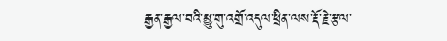རྒྱན་རྒྱལ་བའི་མྱུ་གུ་འགྲོ་འདུལ་ཕྲིན་ལས་རྡོ་རྗེ་རྩལ་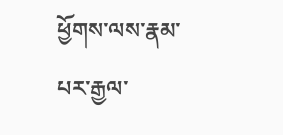ཕྱོགས་ལས་རྣམ་པར་རྒྱལ་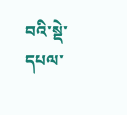བའི་སྡེ་དཔལ་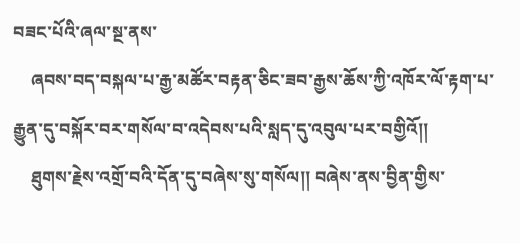བཟང་པོའི་ཞལ་སྔ་ནས་
    ཞབས་བད་བསྐལ་པ་རྒྱ་མཚོར་བརྟན་ཅིང་ཟབ་རྒྱས་ཆོས་ཀྱི་འཁོར་ལོ་རྟག་པ་རྒྱུན་དུ་བསྐོར་བར་གསོལ་བ་འདེབས་པའི་སླད་དུ་འབུལ་པར་བགྱིའོ།།
    ཐུགས་རྗེས་འགྲོ་བའི་དོན་དུ་བཞེས་སུ་གསོལ།། བཞེས་ནས་བྱིན་གྱིས་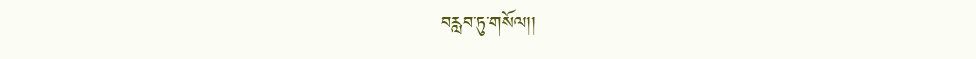བརླབ་ཏུ་གསོལ།།